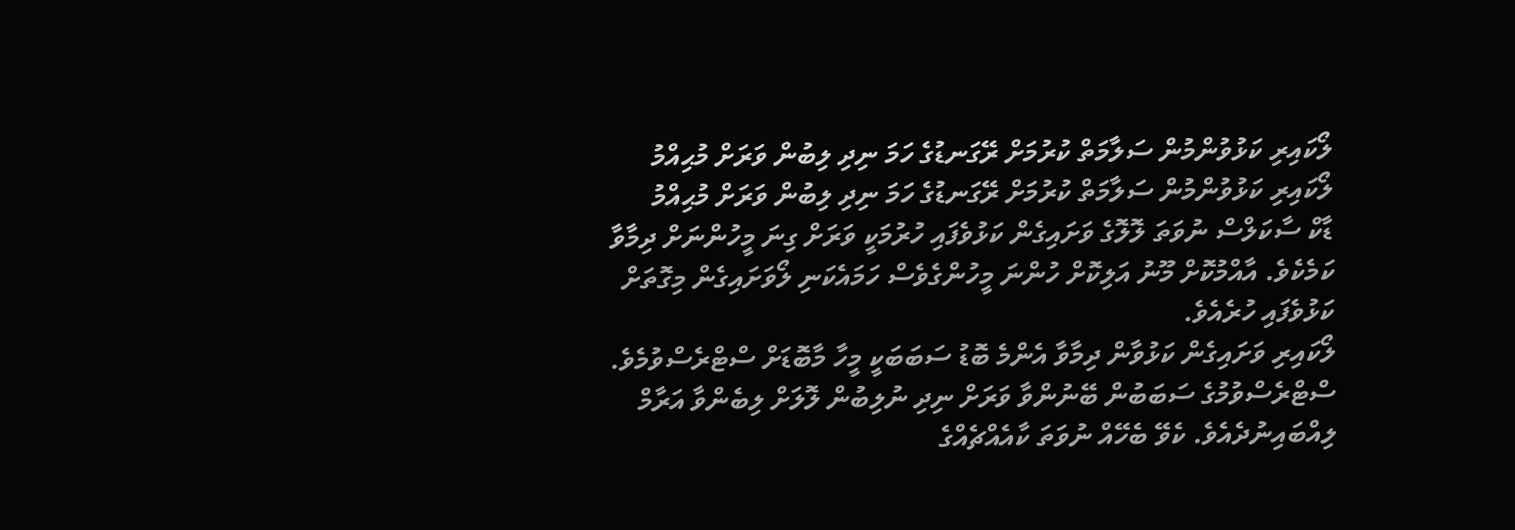ލޯކައިރި ކަޅުވުންމުން ސަލާމަތް ކުރުމަށް ރޭގަނޑުގެ ހަމަ ނިދި ލިބުން ވަރަށް މުޙިއްމު
ލޯކައިރި ކަޅުވުންމުން ސަލާމަތް ކުރުމަށް ރޭގަނޑުގެ ހަމަ ނިދި ލިބުން ވަރަށް މުޙިއްމު
ޑާކް ސާކަލްސް ނުވަތަ ލޮލޮގެ ވަށައިގެން ކަޅުވެފައި ހުރުމަކީ ވަރަށް ގިނަ މީހުންނަށް ދިމާވާ ކަމެކެވެ. އާއްމުކޮށް މޫނު އަލިކޮށް ހުންނަ މީހުންގެވެސް ހަމައެކަނި ލޯވަށައިގެން މިގޮތަށް ކަޅުވެފައި ހުރެއެވެ.
ލޯކައިރި ވަށައިގެން ކަޅުވާން ދިމާވާ އެންމެ ބޮޑު ސަބަބަކީ މީހާ މާބޮޑަށް ސްޓްރެސްވުމެވެ. ސްޓްރެސްވުމުގެ ސަބަބުން ބޭނުންވާ ވަރަށް ނިދި ނުލިބުން ލޮލަށް ލިބެންވާ އަރާމް ލިއްބައިނުދެއެވެ. ކެވޭ ބެހޭއް ނުވަތަ ކާއެއްޗެއްގެ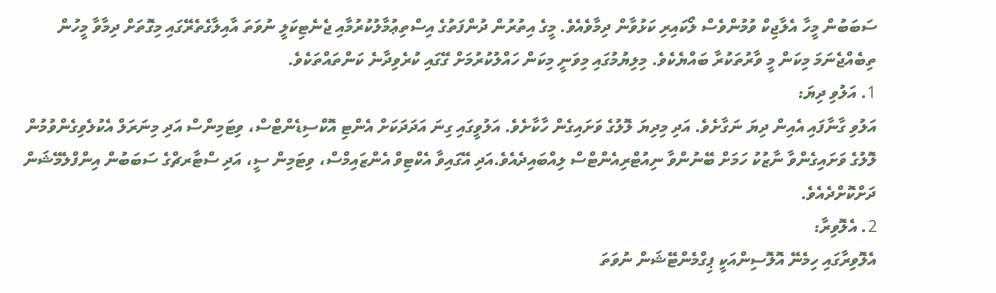ސަބަބުން މީހާ އެލާޖިކް ވުމުންވެސް ލޯކައިރި ކަޅުވާން ދިމާވެއެވެ. މީގެ އިތުރުން ދުންފަތުގެ އިސްތިޢުމާލުކުރުމާއި ޖެނެޓިކަލީ ނުވަތަ އާއިލާގެތެރޭގައި މިގޮތަށް ދިމާވާ މީހުން ތިބެއްޖެނަމަ މިކަން މީ ވާރުތަކުރާ ބައްޔެކެވެ. މިލިޔުމުގައި މިވަނީ މިކަން ހައްލުކުރުމަށް ގޭގައި ކުރެވިދާނެ ކަންތައްތަކެވެ.
1. އަލުވި ދިޔަ:
އަލުވި ގާނާފައި އެއިން ދިޔަ ނަގާށެވެ. އަދި މިދިޔަ ލޮލުގެ ވަށައިގެން ހާކާށެވެ. އަލުވީގައި ގިނަ އަދަދަކަށް އެންޓި އޮކްސިޑެންޓްސް، ވިޓަމިންސް އަދި މިނަރަލް އެކުލެވިގެންވުމުން ލޮލުގެ ވަށައިގެންވާ ނާޒުކު ހަމަށް ބޭނުންވާ ނިއުޓްރިއެންޓްސް ލިއްބައިދެއެވެ.އަދި އޭގައިވާ އެކްޓިވް އެންޒައިމްސް، ވިޓަމިން ސީ، އަދި ސްޓާރޗްގެ ސަބަބުން އިންފްލެމޭޝަން ދަށްކޮށްދެއެވެ.
2. އެލޮވިރާ:
އެލޮވިރާގައި ހިމެނޭ އޮލޮސިންއަކީ ޕިގްމެންޓޭޝަން ނުވަތަ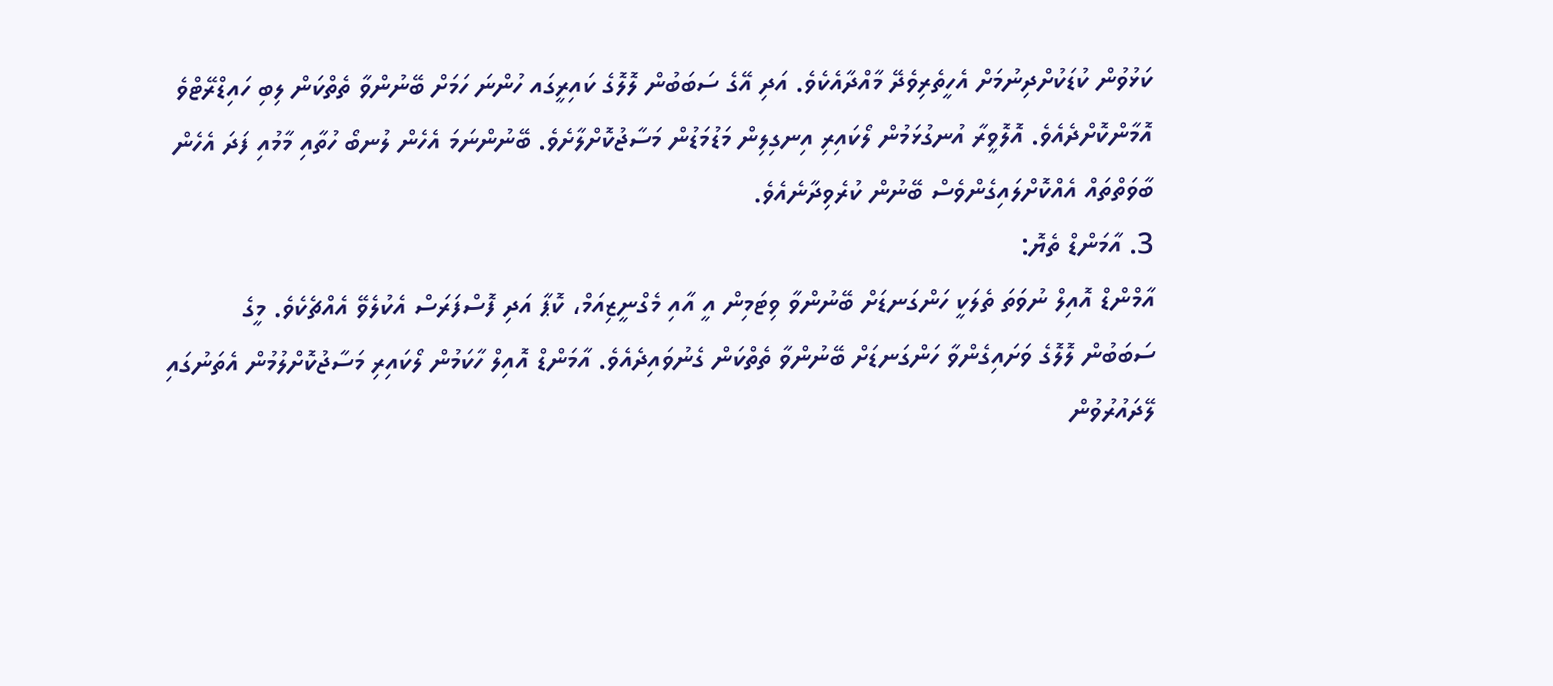ކަޅުވުން ކުޑަކުށްދިނުމަށް އެހީތެރިވެދޭ މާއްދާއެކެވެ. އަދި އޭގެ ސަބަބުން ލޮލޮގެ ކައިރީގައ ހުންނަ ހަމަށް ބޭނުންވާ ތެތްކަން ލިބި ހައިޑްރޭޓްވެ އޮމާންކޮށްދެއެވެ. އޮލޮވީރާ އުނގުޅަމުން ލޯކައިރި އިނގިލިން މަޑުމަޑުން މަސާޖުކޮށްލާށެވެ. ބޭނުންނަމަ އެހެން ލުނބޯ ހުތާއި މާމުއި ފަދަ އެހެން ބާވަތްތައް އެއްކޮށްލައިގެންވެސް ބޭނުން ކުރެވިދާނެއެވެ.
3. އާމަންޑް ތެޔޮ:
އާމްންޑް އޮއިލް ނުވަތަ ތެލަކީ ހަންގަނޑަށް ބޭނުންވާ ވިޓަމިން އީ އާއި މެގްނީޒިއަމް، ކޮޕާ އަދި ފޮސްފަރަސް އެކުލެވޭ އެއްޗެކެވެ. މީގެ ސަބަބުން ލޮލޮގެ ވަށައިގެންވާ ހަންގަނޑަށް ބޭނުންވާ ތެތްކަން ގެނުވައިދެއެވެ. އާމަންޑް އޮއިލް ހާކަމުން ލޯކައިރި މަސާޖުކޮށްލުމުން އެތަނުގައި ލޭދައުރުވުން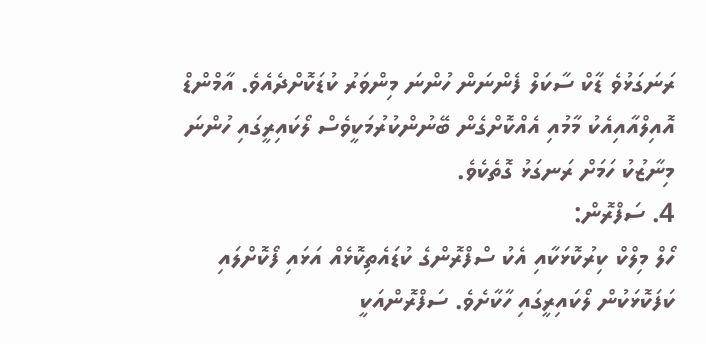ރަނަގަޅުވެ ޑާކް ސާކަލް ފެންނަން ހުންނަ މިންވަރު ކުޑަކޮށްދެއެވެ. އާމްންޑް އޮއިލްއާއިއެކު މާމުއި އެއްކޮށްގެން ބޭނުންކުރުމަކީވެސް ލޯކައިރީގައި ހުންނަ މިނާޒުކު ހަމަށް ރަނގަޅު ގޮތެކެވެ.
4. ސަފްރޮން:
ހޯލް މިލްކް ކިރުކޮޅަކާއި އެކު ސްފްރޮންގެ ކުޑައެތިކޮޅެއް އަޅައި ފޯކޮށްލައި ކަފަކޮޅަކުން ލޯކައިރީގައި ހާކާށެވެ. ސަފްރޮންއަކީ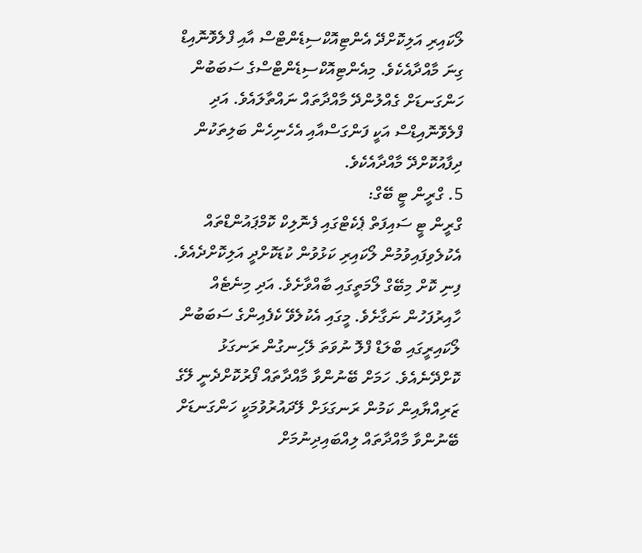ލޯކައިރި އަލިކޮށްދޭ އެންޓިއޮކްސިޑެންޓްސް އާއި ފްލެވޮނޮއިޑް ގިނަ މާއްދާއެކެވެ. މިއެންޓިއޮކްސިޑެންޓްސްގެ ސަބަބުން ހަންގަނޑަށް ގެއްލުންދޭ މާއްދާތައް ނައްތާލައެވެ. އަދި ފްލެވޮނޮއިޑްސް އަކީ ފަންގަސްއާއި އެހެނިހެން ބަލިތަކުން ދިފާއުކޮށްދޭ މާއްދާއެކެވެ.
5. ގްރީން ޓީ ބޭގް:
ގްރީން ޓީ ސައިފަތް ޕެކެޓްގައި ފެނޮލިކް ކޮމްޕައުންޑްތައް އެކުލެވިފައިވުމުން ލޯކައިރި ކަޅުވުން ކުޑަކޮށްދީ އަލިކޮށްދެއެވެ. ފިނި ކޮށް މިބޭގް ލޯމަތީގައި ބާއްވާށެވެ. އަދި މިނެޓެއް ހާއިރުފަހުން ނަގާށެވެ. މީގައި އެކުލެވޭ ކެފެއިންގެ ސަބަބުން ލޯކައިރީގައި ބްލަޑް ފްލޮ ނުވަތަ ލޭހިނގުން ރަނގަޅު ކޮށްދޭނެއެވެ. ހަމަށް ބޭނުންވާ މާއްދާތައް ފޯރުކޮށްދެނީ ލޭގެ ޒަރިއްޔާއިން ކަމުން ރަނގަޅަށް ލޭދައުރުވުމަކީ ހަންގަނޑަށް ބޭނުންވާ މާއްދާތައް ލިއްބައިދިނުމަށް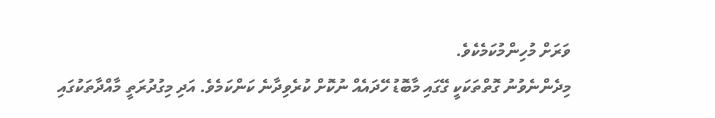ވަރަށް މުހިންމުކަމެކެވެ.
މިދެންނެވުނު ގޮތްތަކަކީ ގޭގައި މާބޮޑު ހޭދައެއް ނުކޮށް ކުރެވިދާނެ ކަންކަމެވެ. އަދި މިގުދުރަތީ މާއްދާތަކުގައި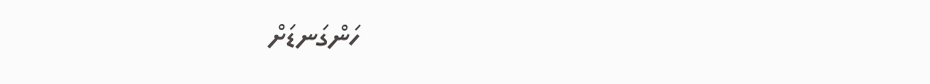ހަންގަނޑަށް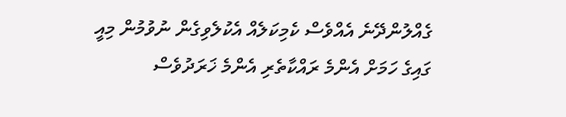ގެއްލުންދޭނެ އެއްވެސް ކެމިކަލެއް އެކުލެވިގެން ނުވުމުން މިއީ ގައިގެ ހަމަށް އެންމެ ރައްކާތެރި އެންމެ ޚަރަދުވެސް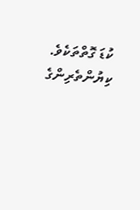ކުޑަ ގޮތްތަކެވެ.
ކިޔުންތެރިންގެ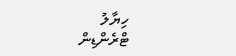ހިޔާލު
ޓްރެންޑިން